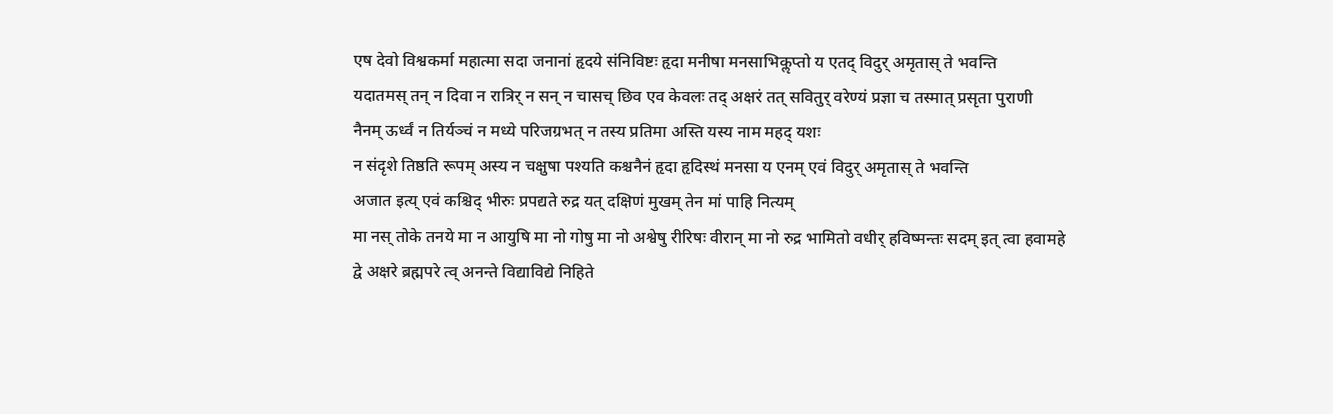एष देवो विश्वकर्मा महात्मा सदा जनानां हृदये संनिविष्टः हृदा मनीषा मनसाभिकॢप्तो य एतद् विदुर् अमृतास् ते भवन्ति
यदातमस् तन् न दिवा न रात्रिर् न सन् न चासच् छिव एव केवलः तद् अक्षरं तत् सवितुर् वरेण्यं प्रज्ञा च तस्मात् प्रसृता पुराणी
नैनम् ऊर्ध्वं न तिर्यञ्चं न मध्ये परिजग्रभत् न तस्य प्रतिमा अस्ति यस्य नाम महद् यशः
न संदृशे तिष्ठति रूपम् अस्य न चक्षुषा पश्यति कश्चनैनं हृदा हृदिस्थं मनसा य एनम् एवं विदुर् अमृतास् ते भवन्ति
अजात इत्य् एवं कश्चिद् भीरुः प्रपद्यते रुद्र यत् दक्षिणं मुखम् तेन मां पाहि नित्यम्
मा नस् तोके तनये मा न आयुषि मा नो गोषु मा नो अश्वेषु रीरिषः वीरान् मा नो रुद्र भामितो वधीर् हविष्मन्तः सदम् इत् त्वा हवामहे
द्वे अक्षरे ब्रह्मपरे त्व् अनन्ते विद्याविद्ये निहिते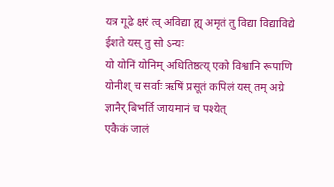यत्र गूढे क्षरं त्व् अविद्या ह्य् अमृतं तु विद्या विद्याविद्ये ईशते यस् तु सो ऽन्यः
यो योनिं योनिम् अधितिष्ठत्य् एको विश्वानि रूपाणि योनीश् च सर्वाः ऋषिं प्रसूतं कपिलं यस् तम् अग्रे ज्ञानैर् बिभर्ति जायमानं च पश्येत्
एकैकं जालं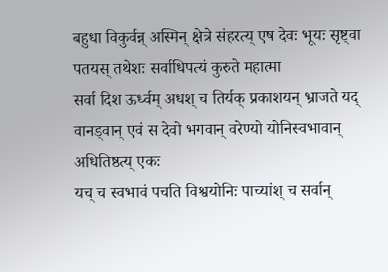बहुधा विकुर्वन्न् अस्मिन् क्षेत्रे संहरत्य् एष देवः भूयः सृष्ट्वा पतयस् तथेशः सर्वाधिपत्यं कुरुते महात्मा
सर्वा दिश ऊर्ध्वम् अधश् च तिर्यक् प्रकाशयन् भ्राजते यद् वानड्वान् एवं स देवो भगवान् वरेण्यो योनिस्वभावान् अधितिष्ठत्य् एकः
यच् च स्वभावं पचति विश्वयोनिः पाच्यांश् च सर्वान्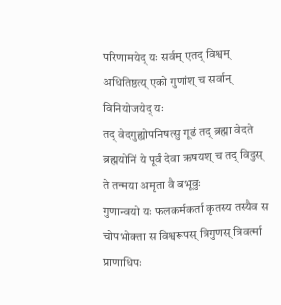परिणामयेद् यः सर्वम् एतद् विश्वम् अधितिष्ठत्य् एको गुणांश् च सर्वान् विनियोजयेद् यः
तद् वेदगुह्योपनिषत्सु गूढं तद् ब्रह्मा वेदते ब्रह्मयोनिं ये पूर्वं देवा ऋषयश् च तद् विदुस् ते तन्मया अमृता वै बभूवुः
गुणान्वयो यः फलकर्मकर्ता कृतस्य तस्यैव स चोपभोक्ता स विश्वरूपस् त्रिगुणस् त्रिवर्त्मा प्राणाधिपः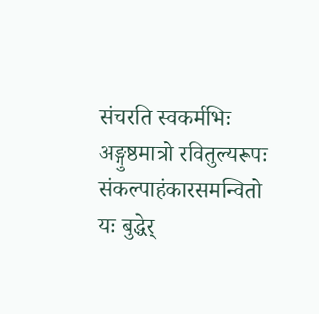संचरति स्वकर्मभिः
अङ्गुष्ठमात्रो रवितुल्यरूपः संकल्पाहंकारसमन्वितो यः बुद्धेर्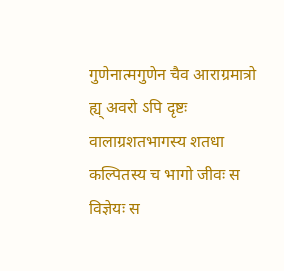गुणेनात्मगुणेन चैव आराग्रमात्रो ह्य् अवरो ऽपि दृष्टः
वालाग्रशतभागस्य शतधा कल्पितस्य च भागो जीवः स विज्ञेयः स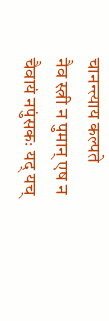चानन्त्याय कल्पते
नैव स्त्री न पुमान् एष न चैवायं नपुंसकः यद् यच्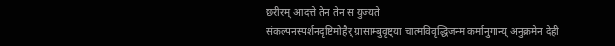छरीरम् आदत्ते तेन तेन स युज्यते
संकल्पनस्पर्शनदृष्टिमोहैर् ग्रासाम्बुवृष्ट्या चात्मविवृद्धिजन्म कर्मानुगान्य् अनुक्रमेन देही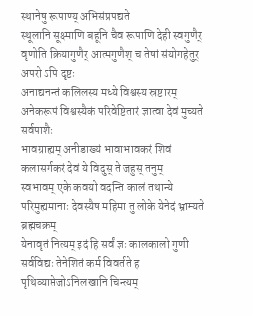स्थानेषु रूपाण्य् अभिसंप्रपद्यते
स्थूलानि सूक्ष्माणि बहूनि चैव रूपाणि देही स्वगुणैर् वृणोति क्रियागुणैर् आत्मगुणैश् च तेषां संयोगहेतुर् अपरो ऽपि दृष्टः
अनाद्यनन्तं कलिलस्य मध्ये विश्वस्य स्रष्टारम् अनेकरूपं विश्वस्यैकं परिवेष्टितारं ज्ञात्वा देवं मुच्यते सर्वपाशैः
भावग्राह्यम् अनीडाख्यं भावाभावकरं शिवं कलासर्गकरं देवं ये विदुस् ते जहुस् तनुम्
स्वभावम् एके कवयो वदन्ति कालं तथान्ये परिमुह्यमानाः देवस्यैष महिमा तु लोके येनेदं भ्राम्यते ब्रह्मचक्रम्
येनावृतं नित्यम् इदं हि सर्वं ज्ञः कालकालो गुणी सर्वविद्यः तेनेशितं कर्म विवर्तते ह पृथिव्याप्तेजोऽनिलखानि चिन्त्यम्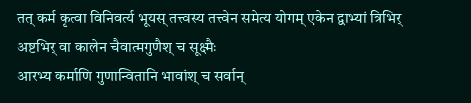तत् कर्म कृत्वा विनिवर्त्य भूयस् तत्त्वस्य तत्त्वेन समेत्य योगम् एकेन द्वाभ्यां त्रिभिर् अष्टभिर् वा कालेन चैवात्मगुणैश् च सूक्ष्मैः
आरभ्य कर्माणि गुणान्वितानि भावांश् च सर्वान्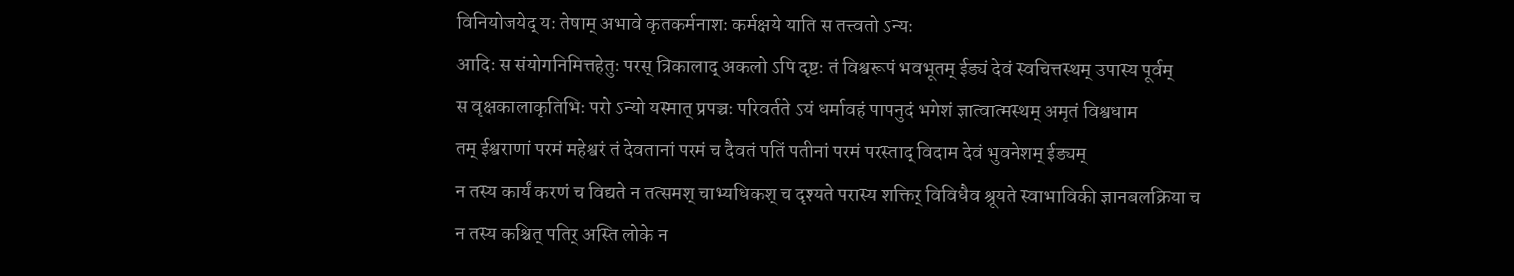विनियोजयेद् यः तेषाम् अभावे कृतकर्मनाशः कर्मक्षये याति स तत्त्वतो ऽन्यः
आदिः स संयोगनिमित्तहेतुः परस् त्रिकालाद् अकलो ऽपि दृष्टः तं विश्वरूपं भवभूतम् ईड्यं देवं स्वचित्तस्थम् उपास्य पूर्वम्
स वृक्षकालाकृतिभिः परो ऽन्यो यस्मात् प्रपञ्चः परिवर्तते ऽयं धर्मावहं पापनुदं भगेशं ज्ञात्वात्मस्थम् अमृतं विश्वधाम
तम् ईश्वराणां परमं महेश्वरं तं देवतानां परमं च दैवतं पतिं पतीनां परमं परस्ताद् विदाम देवं भुवनेशम् ईड्यम्
न तस्य कार्यं करणं च विद्यते न तत्समश् चाभ्यधिकश् च दृश्यते परास्य शक्तिर् विविधैव श्रूयते स्वाभाविकी ज्ञानबलक्रिया च
न तस्य कश्चित् पतिर् अस्ति लोके न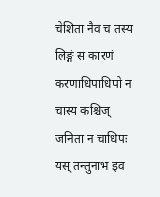चेशिता नैव च तस्य लिङ्गं स कारणं करणाधिपाधिपो न चास्य कश्चिज् जनिता न चाधिपः
यस् तन्तुनाभ इव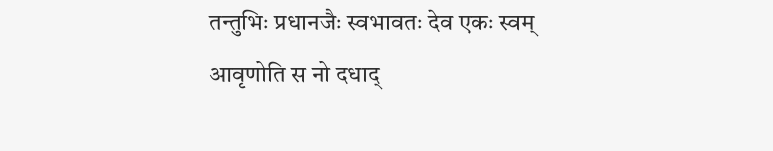तन्तुभिः प्रधानजैः स्वभावतः देव एकः स्वम् आवृणोति स नो दधाद्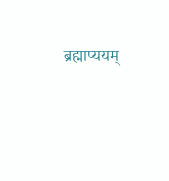ब्रह्माप्ययम्